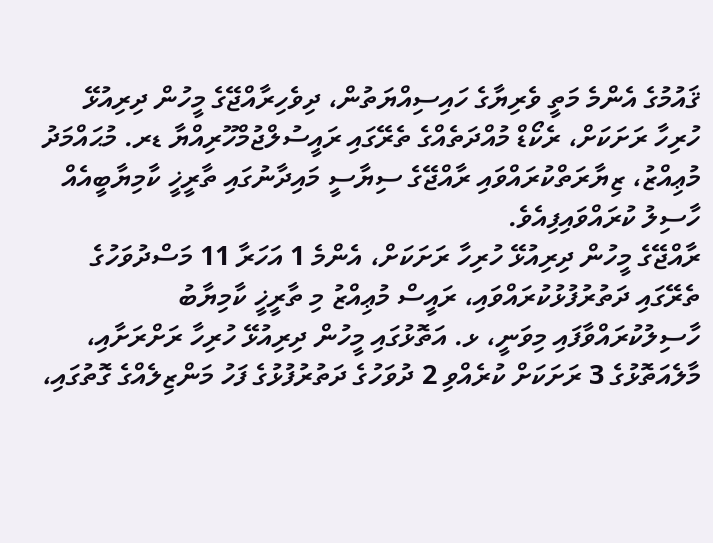ޤައުމުގެ އެންމެ މަތީ ވެރިޔާގެ ހައިސިއްޔަތުން، ދިވެހިރާއްޖޭގެ މީހުން ދިރިއުޅޭ ހުރިހާ ރަށަކަށް، ރެކޯޑް މުއްދަތެއްގެ ތެރޭގައި ރައީސުލްޖުމްހޫރިއްޔާ ޑރ. މުޙައްމަދު މުޢިއްޒު، ޒިޔާރަތްކުރައްވައި ރާއްޖޭގެ ސިޔާސީ މައިދާނުގައި ތާރީޚީ ކާމިޔާބީއެއް ހާސިލު ކުރައްވައިފިއެވެ.
ރާއްޖޭގެ މީހުން ދިރިއުޅޭ ހުރިހާ ރަށަކަށް، އެންމެ 1 އަހަރާ 11 މަސްދުވަހުގެ ތެރޭގައި ދަތުރުފުޅުކުރައްވައި، ރައީސް މުޢިއްޒު މި ތާރީޚީ ކާމިޔާބު ހާސިލުކުރައްވާފައި މިވަނީ، ޅ. އަތޮޅުގައި މީހުން ދިރިއުޅޭ ހުރިހާ ރަށްރަށާއި، މާލެއަތޮޅުގެ 3 ރަށަކަށް ކުރެއްވި 2 ދުވަހުގެ ދަތުރުފުޅުގެ ފަހު މަންޒިލެއްގެ ގޮތުގައި،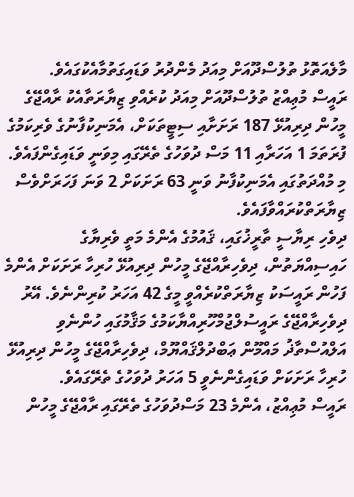މާލެއަތޮޅު ތުލުސްދޫއަށް މިއަދު މެންދުރު ވަޑައިގަތުމާއެކުގައެވެ.
ރައީސް މުޢިއްޒު ތުލުސްދޫއަށް މިއަދު ކުރެއްވި ޒިޔާރަތާއެކު ރާއްޖޭގެ މީހުން ދިރިއުޅޭ 187 ރަށަށާއި ސިޓީތަކަށް، އެމަނިކުފާނުގެ ވެރިކަމުގެ ފުރަތަމަ 1 އަހަރާއި 11 މަސް ދުވަހުގެ ތެރޭގައި މިވަނީ ވަޑައިގެންފައެވެ. މި މުއްދަތުގައި އެމަނިކުފާނު ވަނީ 63 ރަށަކަށް 2 ވަނަ ފަހަރަށްވެސް ޒިޔާރަތްކުރައްވާފައެވެ.
ދިވެހި ރިޔާސީ ތާރީޚުގައި، ޤައުމުގެ އެންމެ މަތީ ވެރިޔާގެ ހައިސިއްޔަތުން، ދިވެހިރާއްޖޭގެ މީހުން ދިރިއުޅޭ ހުރިހާ ރަށަކަށް އެންމެ ފަހުން ރައީސަކު ޒިޔާރަތްކުރެއްވީ މީގެ 42 އަހަރު ކުރިންނެވެ. އޭރު ދިވެހިރާއްޖޭގެ ރައީސުލްޖުމްހޫރިއްޔާކަމުގެ މަޤާމުގައި ހުންނެވި އަލްއުސްތާޛު މައްމޫން ޢަބްދުލްޤައްޔޫމް، ދިވެހިރާއްޖޭގެ މީހުން ދިރިއުޅޭ ހުރިހާ ރަށަކަށް ވަޑައިގެންނެވީ 5 އަހަރު ދުވަހުގެ ތެރޭގައެވެ.
ރައީސް މުޢިއްޒު، އެންމެ 23 މަސްދުވަހުގެ ތެރޭގައި ރާއްޖޭގެ މީހުން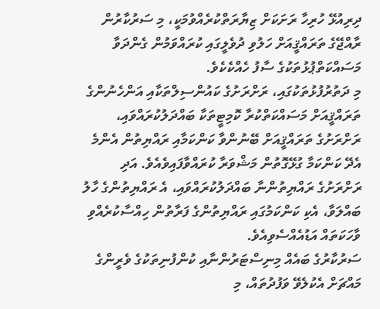ދިރިއުޅޭ ހުރިހާ ރަށަކަށް ޒިޔާރަތްކުރެއްވުމަކީ، މި ސަރުކާރުން ރާއްޖޭގެ ތަރައްޤީއަށް ހަލުވި ދުވެލީގައި ކުރައްވަމުން ގެންދަވާ މަސައްކަތްޕުޅުތަކުގެ ސާފު ހެއްކެކެވެ.
މި ދަތުރުފުޅުތަކުގައި، ރަށްރަށުގެ ކައުންސިލްތަކާއި އަންހެނުންގެ ތަރައްޤީއަށް މަސައްކަތްކުރާ ކޮމިޓީތަކާ ބައްދަލުކުރައްވައި، ރަށްރަށުގެ ތަރައްޤީއަށް ބޭނުންވާ ކަންކަމާއި ރައްޔިތުން އެންމެ އެދޭ ކަންކަމާ ގުޅޭގޮތުން މަޝްވަރާ ކުރައްވާފައިވެއެވެ. އަދި ރަށްރަށުގެ ރައްޔިތުންނާ ބައްދަލުކުރައްވައި، އެ ރައްޔިތުންގެ ހާލު ބައްލަވާ، އެކި ކަންކަމުގައި ރައްޔިތުންގެ ފަރާތުން ހިއްސާކުރެއްވި ވާހަކަތައް އަޑުއެއްސެވިއެވެ.
ސަރުކާރުގެ ބައެއް މިނިސްޓަރުންނާއި ކުންފުނިތަކުގެ ވެރީންގެ މައްޗަށް އެކުލެވޭ ވަފުދުތައް، މި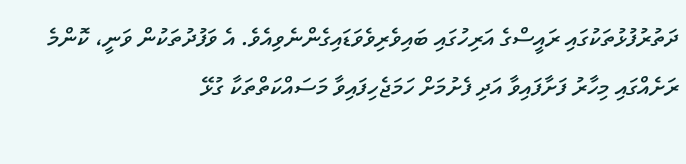ދަތުރުފުޅުތަކުގައި ރައީސްގެ އަރިހުގައި ބައިވެރިވެވަޑައިގެންނެވިއެވެ. އެ ވަފުދުތަކުން ވަނީ، ކޮންމެ ރަށެއްގައި މިހާރު ފަށާފައިވާ އަދި ފެށުމަށް ހަމަޖެހިފައިވާ މަސައްކަތްތަކާ ގުޅޭ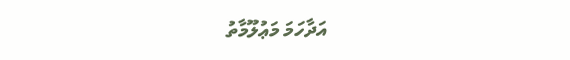އަދާހަމަ މަޢުލޫމާތު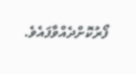ފޯރުކޮށްދެއްވާފައެވެ.